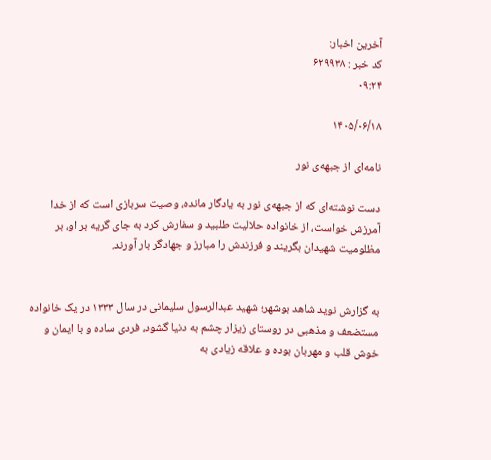آخرین اخبار:
کد خبر : ۶۲۹۹۳۸
۰۹:۲۴

۱۴۰۵/۰۶/۱۸

نامه‌ای از جبهه‌ی نور

دست نوشته‌ای که از جبهه‌ی نور به یادگار مانده، وصیت سربازی است که از خدا آمرزش خواست، از خانواده حلالیت طلبید و سفارش کرد به جای گریه بر او، بر مظلومیت شهیدان بگریند و فرزندش را مبارز و جهادگر بار آورند.


به گزارش نوید شاهد بوشهر؛ شهید عبدالرسول سلیمانی در سال ۱۳۳۳ در یک خانواده مستضعف و مذهبی در روستای زیزار چشم به دنیا گشود، فردی ساده و با ایمان و خوش قلب و مهربان بوده و علاقه زیادی به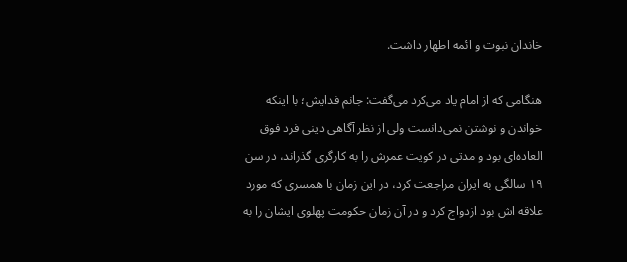خاندان نبوت و ائمه اطهار داشت.

هنگامی که از امام یاد می‌کرد می‌گفت: جانم فدایش؛ با اینکه خواندن و نوشتن نمی‌دانست ولی از نظر آگاهی دینی فرد فوق العاده‌ای بود و مدتی در کویت عمرش را به کارگری گذراند، در سن ۱۹ سالگی به ایران مراجعت کرد، در این زمان با همسری که مورد علاقه اش بود ازدواج کرد و در آن زمان حکومت پهلوی ایشان را به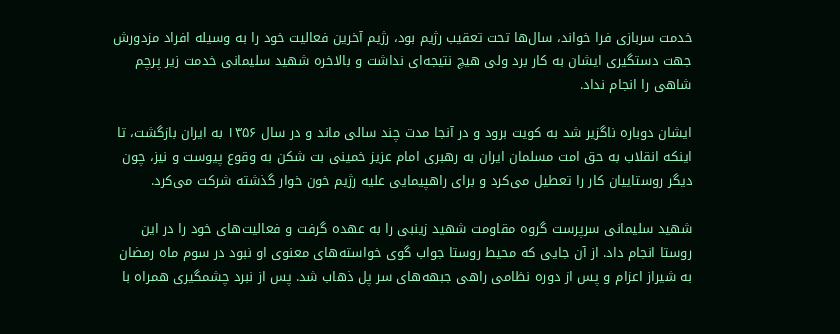خدمت سربازی فرا خواند، سال‌ها تحت تعقیب رژیم بود، رژیم آخرین فعالیت خود را به وسیله افراد مزدورش جهت دستگیری ایشان به کار برد ولی هیچ نتیجه‌ای نداشت و بالاخره شهید سلیمانی خدمت زیر پرچم شاهی را انجام نداد.

ایشان دوباره ناگزیر شد به کویت برود و در آنجا مدت چند سالی ماند و در سال ۱۳۵۶ به ایران بازگشت، تا اینکه انقلاب به حق امت مسلمان ایران به رهبری امام عزیز خمینی بت شکن به وقوع پیوست و نیز، چون دیگر روستاییان کار را تعطیل می‌کرد و برای راهپیمایی علیه رژیم خون خوار گذشته شرکت می‌کرد.

شهید سلیمانی سرپرست گروه مقاومت شهید زینبی را به عهده گرفت و فعالیت‌های خود را در این روستا انجام داد. از آن جایی که محیط روستا جواب گوی خواسته‌های معنوی او نبود در سوم ماه رمضان به شیراز اعزام و پس از دوره نظامی راهی جبهه‌های سر پل ذهاب شد. پس از نبرد چشمگیری همراه با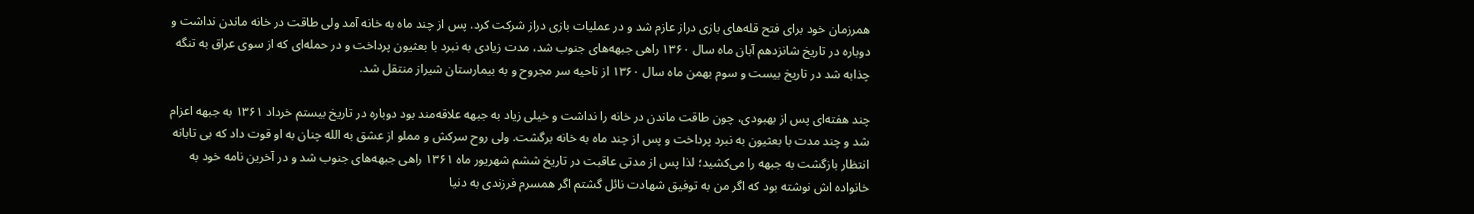همرزمان خود برای فتح قله‌های بازی دراز عازم شد و در عملیات بازی دراز شرکت کرد. پس از چند ماه به خانه آمد ولی طاقت در خانه ماندن نداشت و دوباره در تاریخ شانزدهم آبان ماه سال ۱۳۶۰ راهی جبهه‌های جنوب شد، مدت زیادی به نبرد با بعثیون پرداخت و در حمله‌ای که از سوی عراق به تنگه چذابه شد در تاریخ بیست و سوم بهمن ماه سال ۱۳۶۰ از ناحیه سر مجروح و به بیمارستان شیراز منتقل شد.

چند هفته‌ای پس از بهبودی، چون طاقت ماندن در خانه را نداشت و خیلی زیاد به جبهه علاقه‌مند بود دوباره در تاریخ بیستم خرداد ۱۳۶۱ به جبهه اعزام شد و چند مدت با بعثیون به نبرد پرداخت و پس از چند ماه به خانه برگشت. ولی روح سرکش و مملو از عشق به الله چنان به او قوت داد که بی تابانه انتظار بازگشت به جبهه را می‌کشید؛ لذا پس از مدتی عاقبت در تاریخ ششم شهریور ماه ۱۳۶۱ راهی جبهه‌های جنوب شد و در آخرین نامه خود به خانواده اش نوشته بود که اگر من به توفیق شهادت نائل گشتم اگر همسرم فرزندی به دنیا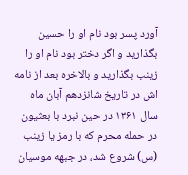آورد پسر بود نام او را حسین بگذارید و اگر دختر بود نام او را زینب بگذارید و بالاخره بعد از نامه اش در تاریخ شانزدهم آبان ماه سال ۱۳۶۱ در حین نبرد با بعثیون در حمله محرم که با رمز یا زینب (س) شروع شد، در جبهه موسیان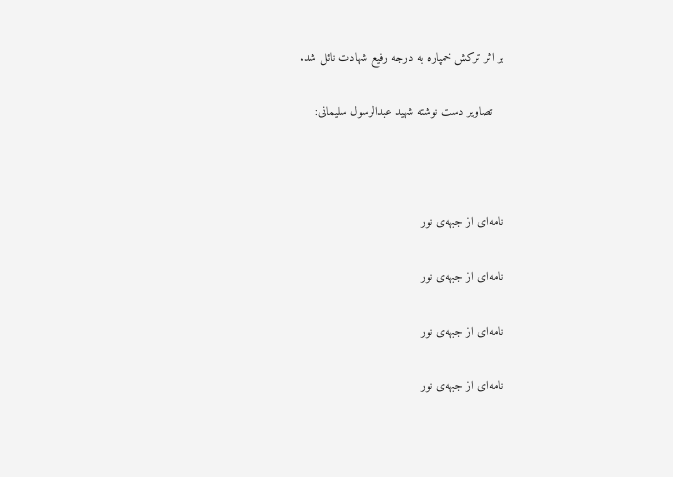بر اثر ترکش خمپاره به درجه رفیع شهادت نائل شد.

   تصاویر دست نوشته شهید عبدالرسول سلیمانی:



نامه‌ای از جبهه‌ی نور

نامه‌ای از جبهه‌ی نور

نامه‌ای از جبهه‌ی نور

نامه‌ای از جبهه‌ی نور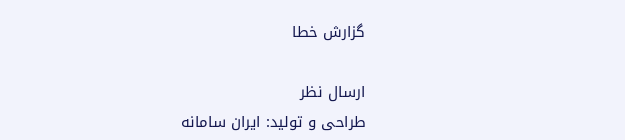گزارش خطا

ارسال نظر
طراحی و تولید: ایران سامانه